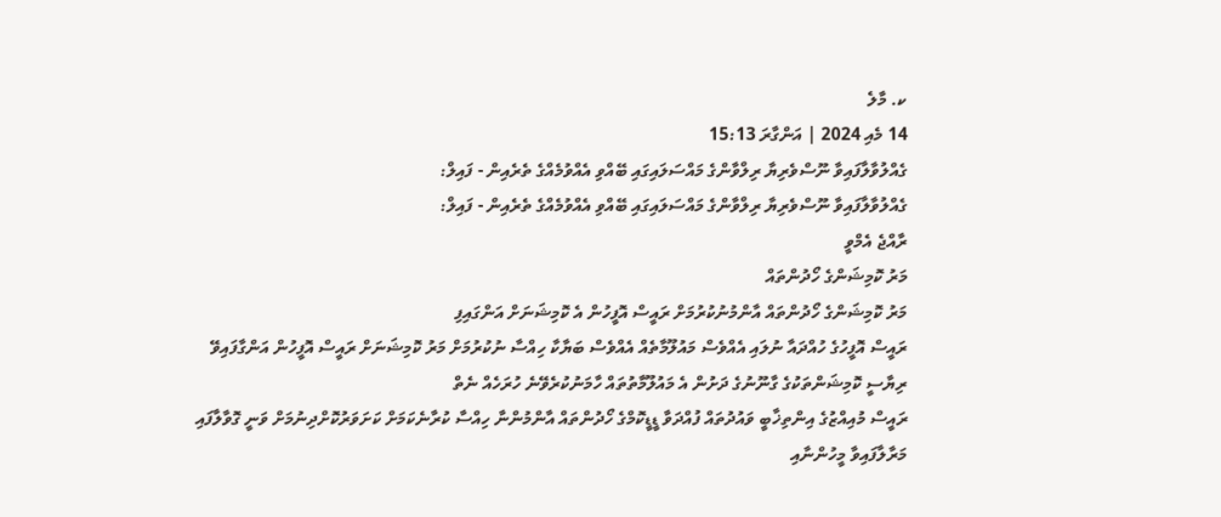ކ. މާލެ
14 މެއި 2024 | އަންގާރަ 15:13
ގެއްލުވާލާފައިވާ ނޫސްވެރިޔާ ރިލްވާންގެ މައްސަލައިގައި ބޭއްވި އެއްވުމެއްގެ ތެރެއިން - ފައިލް:
ގެއްލުވާލާފައިވާ ނޫސްވެރިޔާ ރިލްވާންގެ މައްސަލައިގައި ބޭއްވި އެއްވުމެއްގެ ތެރެއިން - ފައިލް:
ރާއްޖެ އެމްވީ
މަރު ކޮމިޝަންގެ ހޯދުންތައް
މަރު ކޮމިޝަންގެ ހޯދުންތައް އާންމުނުކުރުމަށް ރައީސް އޮފީހުން އެ ކޮމިޝަނަށް އަންގައިފި
ރައީސް އޮފީހުގެ ހުއްދައާ ނުލައި އެއްވެސް މައުލޫމާތެއް އެއްވެސް ބަޔާކާ ހިއްސާ ނުކުރުމަށް މަރު ކޮމިޝަނަށް ރައީސް އޮފީހުން އަންގާފައިވޭ
ރިޔާސީ ކޮމިޝަންތަކުގެ ގާނޫނުގެ ދަށުން އެ މައުލޫމާތުތައް ހާމަނުކުރެވޭނެ ހުރަހެއް ނެތް
ރައީސް މުއިއްޒުގެ އިންތިޚާބީ ވައުދުތައް ފުއްދަވާ ޑީޑީކޮމްގެ ހޯދުންތައް އާންމުންނާ ހިއްސާ ކުރާނެކަމަށް ކަށަވަރުކޮށްދިނުމަށް ވަނީ ގޮވާލާފައި
މަރާލާފައިވާ މީހުންނާއި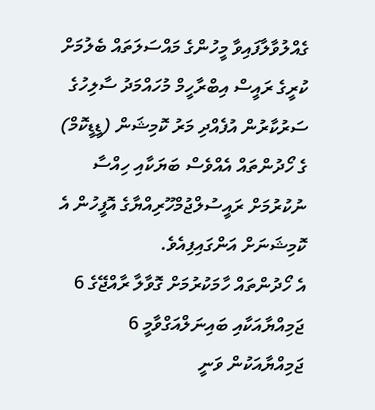ގެއްލުވާލާފައިވާ މީހުންގެ މައްސަލަތައް ބެލުމަށް ކުރީގެ ރައީސް އިބްރާހީމް މުހައްމަދު ސާލިހުގެ ސަރުކާރުން އުފެއްދި މަރު ކޮމިޝަން (ޑީޑީކޮމް) ގެ ހޯދުންތައް އެއްވެސް ބަޔަކާއި ހިއްސާ ނުކުރުމަށް ރައީސުލްޖުމްހޫރިއްޔާގެ އޮފީހުން އެ ކޮމިޝަނަށް އަންގައިފިއެވެ.
އެ ހޯދުންތައް ހާމަކުރުމަށް ގޮވާލާ ރާއްޖޭގެ 6 ޖަމިއްޔާއަކާއި ބައިނަލްއަގްވާމީ 6 ޖަމިއްޔާއަކުން ވަނީ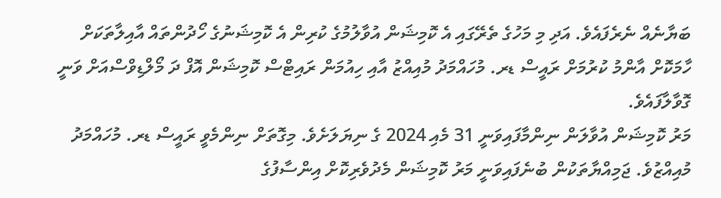ބަޔާނެއް ނެރެފައެވެ. އަދި މި މަހުގެ ތެރޭގައި އެ ކޮމިޝަން އުވާލުމުގެ ކުރިން އެ ކޮމިޝަނުގެ ހޯދުންތައް އާއިލާތަކަށް ހާމަކޮށް އާންމު ކުރުމަށް ރައީސް ޑރ. މުހައްމަދު މުއިއްޒު އާއި ހިއުމަން ރައިޓްސް ކޮމިޝަން އޮފް ދަ މޯލްޑިވްސްއަށް ވަނީ ގޮވާލާފައެވެ.
މަރު ކޮމިޝަން އުވާލަން ނިންމާފައިވަނީ 31 މެއި 2024 ގެ ނިޔަލަށެވެ. މިގޮތަށް ނިންމެވީ ރައީސް ޑރ. މުހައްމަދު މުއިއްޒުވެ. ޖަމިއްޔާތަކުން ބުނެފައިވަނީ މަރު ކޮމިޝަން މެދުވެރިކޮށް އިންސާފުގެ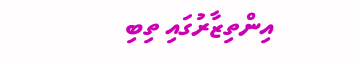އިންތިޒާރުގައި ތިބި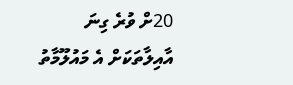20ށް ވުރެ ގިނަ އާއިލާތަކަށް އެ މައުލޫމާތު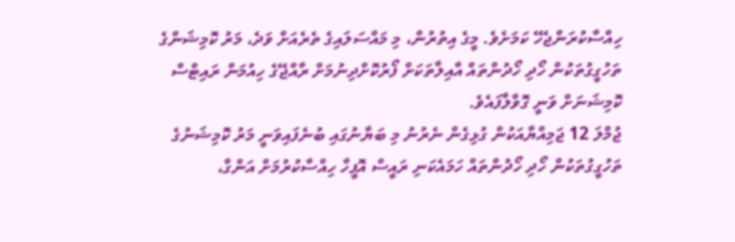ހިއްސާކުރަންޖެހޭ ކަމަށެވެ. މީގެ އިތުރުން، މި މައްސަލައިގެ ތެރެއަށް ވަދެ، މަރު ކޮމިޝަންގެ ތަހުގީގުތަކުން ހޯދި ހޯދުންތައް އާއިލާތަކަށް ފޯރުކޮށްދިނުމަށް ރާއްޖޭގެ ހިއުމަން ރައިޓްސް ކޮމިޝަނަށް ވަނީ ގޮވާލާފައެވެ.
ޖުމްލަ 12 ޖަމިއްޔާއަކުން ގުޅިގެން ނެރުނު މި ބަޔާނުގައި ބުނެފައިވަނީ މަރު ކޮމިޝަނުގެ ތަހުގީގުތަކުން ހޯދި ހޯދުންތައް ހަމައެކަނި ރައީސް އޮފީހާ ހިއްސާކުރުމަށް އަންގާ،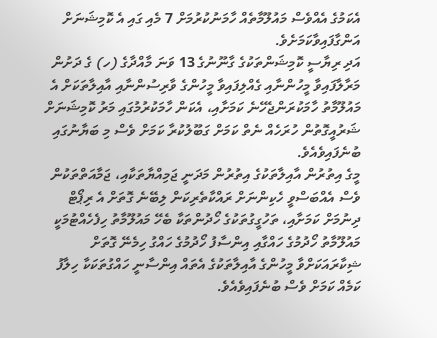އެކަމުގެ އެއްވެސް މައުލޫމާތެއް ހާމަނުކުރުމަށް 7 މެއި ގައި އެ ކޮމިޝަނަށް އަންގާފައިވާކަމަށެވެ.
އަދި ރިޔާސީ ކޮމިޝަންތަކުގެ ގާނޫނުގެ 13 ވަނަ މާއްދާގެ (ހ) ގެ ދަށުން މަރާލާފައިވާ މީހުންނާއި ގެއްލިފައިވާ މީހުންގެ ވާރިސުންނާއި އާއިލާތަކަށް އެ މައުލޫމާތު ހާމަކުރަންޖެހޭނެ ކަމަށާއި، އެކަން ހާމަކުރުމުގައި މަރު ކޮމިޝަނަށް ޝަރުއީގޮތުން ހުރަހެއް ނެތް ކަމަށް ގަބޫލުކުރާ ކަމަށް ވެސް މި ބަޔާނުގައި ބުނެފައިވެއެވެ.
މީގެ އިތުރުން އާއިލާތަކުގެ އިތުރުން މަދަނީ ޖަމިއްޔާތަކާއި، ޖަމާއަތްތަކުން ވެސް އެއްބަސްވީ ހެކިންނަށް ރައްކާތެރިކަން ލިބޭނެ ގޮތަށް އެ ރިޕޯޓް ދިނުމަށް ކަމަށާއި، ތަހުގީގުތަކުގެ ހޯދުންތަކާ ބެހޭ މައުލޫމާތު ހިފެހެއްޓުމަކީ މައުލޫމާތު ހޯދުމުގެ ހައްގާއި އިންސާފު ހޯދުމުގެ ހައްގު ހިމެނޭ ގޮތަށް ޝިކާރައަކަށްވާ މީހުންގެ އާއިލާތަކުގެ އެތައް އިންސާނީ ހައްގުތަކަކާ ހިލާފު ކަމެއް ކަމަށް ވެސް ބުނެފައިވެއެވެ.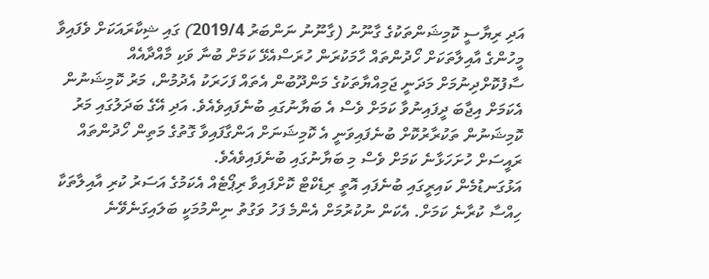އަދި ރިޔާސީ ކޮމިޝަންތަކުގެ ގާނޫނު (ގާނޫނު ނަންބަރު 2019/4) ގައި ޝިކާރައަކަށް ވެފައިވާ މީހުންގެ އާއިލާތަކަށް ހޯދުންތައް ހާމަކުރަން ހުރަސްއެޅޭ ކަމަށް ބުނާ ވަކި މާއްދާއެއް ސާފުކޮށްދިނުމަށް މަދަނީ ޖަމިއްޔާތަކުގެ މަންދޫބުން އެތައް ފަހަރަކު އެދުމުން، މަރު ކޮމިޝަނުން އެކަމަށް އިޖާބަ ދީފައިނުވާ ކަމަށް ވެސް އެ ބަޔާނުގައި ބުނެފައިވެއެވެ. އަދި އޭގެ ބަދަލުގައި މަރު ކޮމިޝަނުން ތަކުރާރުކޮށް ބުނެފައިވަނީ އެ ކޮމިޝަނަށް އަންގާފައިވާ ގޮތުގެ މަތިން ހޯދުންތައް ރައީސަށް ހުށަހަޅާނެ ކަމަށް ވެސް މި ބަޔާނުގައި ބުނެފައިވެއެވެ.
އަޅުގަނޑުމެން ކައިރީގައި ބުނެފައި އޮތީ ރިޑެކްޓް ކޮށްފައިވާ ރިޕޯޓެއް އެކަމުގެ އަސަރު ކުރި އާއިލާތަކާ ހިއްސާ ކުރާނެ ކަމަށް. އެކަން ނުކުރުމަށް އެންމެ ފަހު ވަގުތު ނިންމުމަކީ ބަލައިގަނެވޭނެ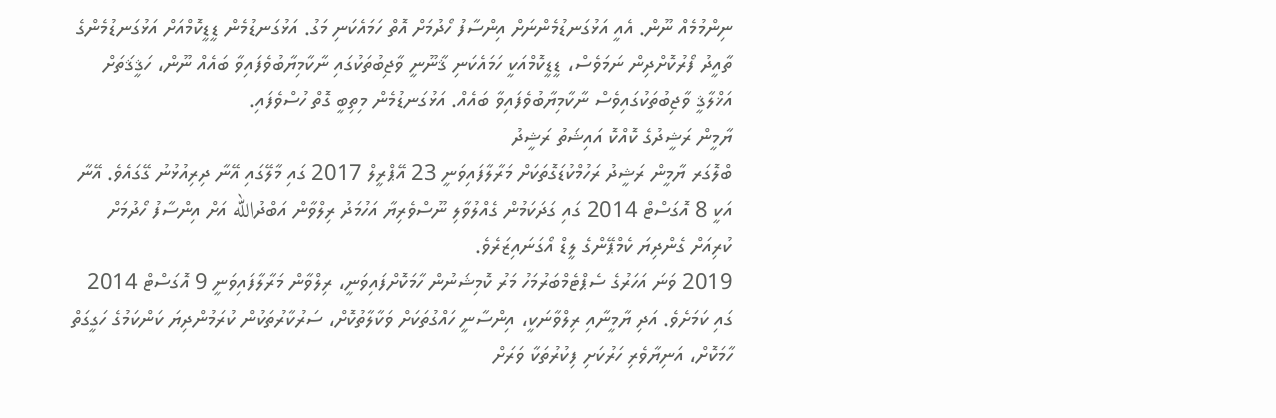ނިންމުމެއް ނޫން. އެއީ އަޅުގަނޑުމެންނަށް އިންސާފު ހޯދުމަށް އޮތް ހަމައެކަނި މަގު. އަޅުގަނޑުމެން ޑީޑީކޮމްއަށް އަޅުގަނޑުމެންގެ ތާއީދު ފޯރުކޮށްދިން ނަމަވެސް، ޑީޑީކޮމްއަކީ ހަމައެކަނި ޤާނޫނީ ވާޖިބުތަކުގައި ނާކާމިޔާބުވެފައިވާ ބައެއް ނޫން، ހަޤީޤަތަށް އަޚްލާޤީ ވާޖިބުތަކުގައިވެސް ނާކާމިޔާބުވެފައިވާ ބައެއް. އަޅުގަނޑުމެން މިތިބީ ގޮތް ހުސްވެފައި.
ޔާމީން ރަޝީދުގެ ކޮއްކޮ އައިޝަތު ރަޝީދު
ބްލޮގަރ ޔާމީން ރަޝީދު ރަހުމްކުޑަގޮތަކަށް މަރާލާފައިވަނީ 23 އޭޕްރީލް 2017 ގައި މާލޭގައި އޭނާ ދިރިއުޅުނު ގޭގައެވެ. އޭނާ އަކީ 8 އޮގަސްޓް 2014 ގައި ގަދަކަމުން ގެއްލުވާލި ނޫސްވެރިޔާ އަހުމަދު ރިލްވާން އަބްދުالله އަށް އިންސާފު ހޯދުމަށް ކުރިއަށް ގެންދިޔަ ކެމްޕޭންގެ ލީޑް އޯގަނައިޒަރެވެ.
2019 ވަނަ އަހަރުގެ ސެޕްޓެމްބަރުމަހު މަރު ކޮމިޝަނުން ހާމަކޮށްފައިވަނީ، ރިލްވާން މަރާލާފައިވަނީ 9 އޮގަސްޓް 2014 ގައި ކަމަށެވެ. އަދި ޔާމީނާއި ރިލްވާނަކީ، އިންސާނީ ހައްގުތަކަށް ވަކާލާތުކޮށް، ސަރުކާރުތަކުން ކުރަމުންދިޔަ ކަންކަމުގެ ހަގީގަތް ހާމަކޮށް، އަނިޔާވެރި ހަރުކަށި ފިކުރުތަކާ ވަރަށް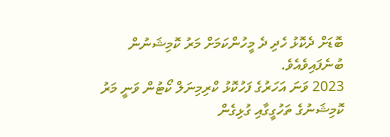ބޮޑަށް ދެކޮޅު ހެދި ދެ މީހުންކަމަށް މަރު ކޮމިޝަނުން ބުނެފައިވެއެވެ.
2023 ވަނަ އަހަރުގެ ފަހުކޮޅު ކްރިމިނަލް ކޯޓުން ވަނީ މަރު ކޮމިޝަނުގެ ތަހުގީގާއި ގުޅިގެން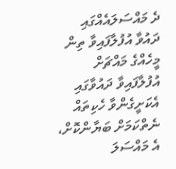ދެ މައްސަލައެއްގައި ދައުވާ އުފުލާފައިވާ ތިން މީހެއްގެ މައްޗަށް އުފުލާފައިވާ ދައުވާގައި އެކަށީގެންވާ ހެކިތައް ނެތްކަމަށް ބަޔާންކޮށް، އެ މައްސަލަ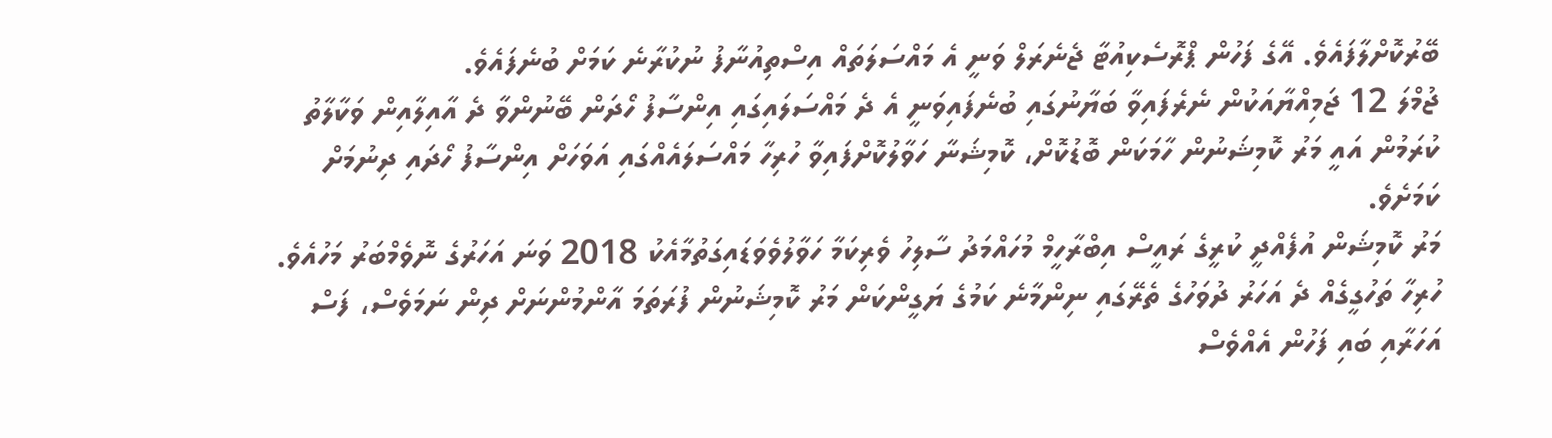ބޭރުކޮށްލާފައެވެ. އޭގެ ފަހުން ޕްރޮސެކިއުޓާ ޖެނެރަލް ވަނީ އެ މައްސަލަތައް އިސްތިއުނާފު ނުކުރާނެ ކަމަށް ބުނެފައެވެ.
ޖުމްލަ 12 ޖަމިއްޔާއަކުން ނެރެފައިވާ ބަޔާނުގައި ބުނެފައިވަނީ އެ ދެ މައްސަލައިގައި އިންސާފު ހޯދަން ބޭނުންވާ ދެ އާއިލާއިން ވަކާލާތު ކުރަމުން އައީ މަރު ކޮމިޝަނުން ހާމަކަން ބޮޑުކޮށް، ކޮމިޝަނާ ހަވާލުކޮށްފައިވާ ހުރިހާ މައްސަލައެއްގައި އަވަހަށް އިންސާފު ހޯދައި ދިނުމަށް ކަމަށެވެ.
މަރު ކޮމިޝަން އުފެއްދީ ކުރީގެ ރައީސް އިބްރާހީމް މުހައްމަދު ސާލިހު ވެރިކަމާ ހަވާލުވެވަޑައިގަތުމާއެކު 2018 ވަނަ އަހަރުގެ ނޮވެމްބަރު މަހުއެވެ. ހުރިހާ ތަހުގީގެއް ދެ އަހަރު ދުވަހުގެ ތެރޭގައި ނިންމާނެ ކަމުގެ ޔަގީންކަން މަރު ކޮމިޝަނުން ފުރަތަމަ އާންމުންނަށް ދިން ނަމަވެސް، ފަސް އަހަރާއި ބައި ފަހުން އެއްވެސް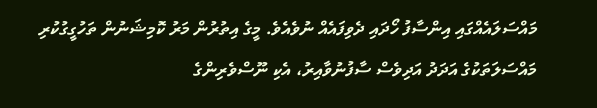މައްސަލައެއްގައި އިންސާފު ހޯދައި ދެވިފައެއް ނުވެއެވެ. މީގެ އިތުރުން މަރު ކޮމިޝަނުން ތަހުގީގުކުރި މައްސަލަތަކުގެ އަދަދު އަދިވެސް ސާފުނުވާއިރު، އެކި ނޫސްވެރިންގެ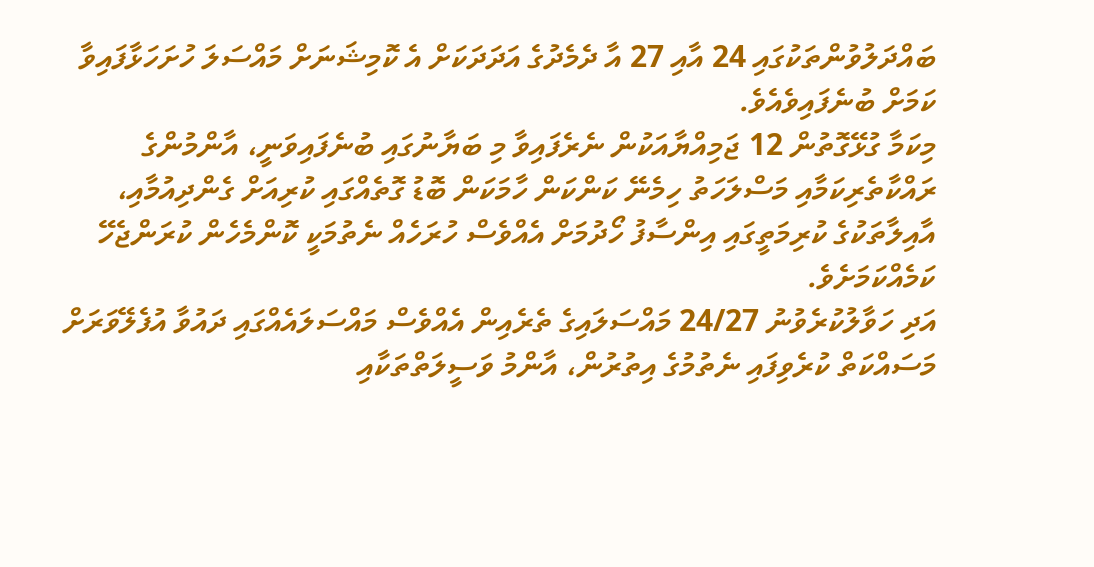ބައްދަލުވުންތަކުގައި 24 އާއި 27 އާ ދެމެދުގެ އަދަދަކަށް އެ ކޮމިޝަނަށް މައްސަލަ ހުށަހަޅާފައިވާ ކަމަށް ބުނެފައިވެއެވެ.
މިކަމާ ގުޅޭގޮތުން 12 ޖަމިއްޔާއަކުން ނެރެފައިވާ މި ބަޔާނުގައި ބުނެފައިވަނީ، އާންމުންގެ ރައްކާތެރިކަމާއި މަސްލަހަތު ހިމެނޭ ކަންކަން ހާމަކަން ބޮޑު ގޮތެއްގައި ކުރިއަށް ގެންދިއުމާއި، އާއިލާތަކުގެ ކުރިމަތީގައި އިންސާފު ހޯދުމަށް އެއްވެސް ހުރަހެއް ނެތުމަކީ ކޮންމެހެން ކުރަންޖެހޭ ކަމެއްކަމަށެވެ.
އަދި ހަވާލުކުރެވުނު 24/27 މައްސަލައިގެ ތެރެއިން އެއްވެސް މައްސަލައެއްގައި ދައުވާ އުފެލޭވަރަށް މަސައްކަތް ކުރެވިފައި ނެތުމުގެ އިތުރުން، އާންމު ވަސީލަތްތަކާއި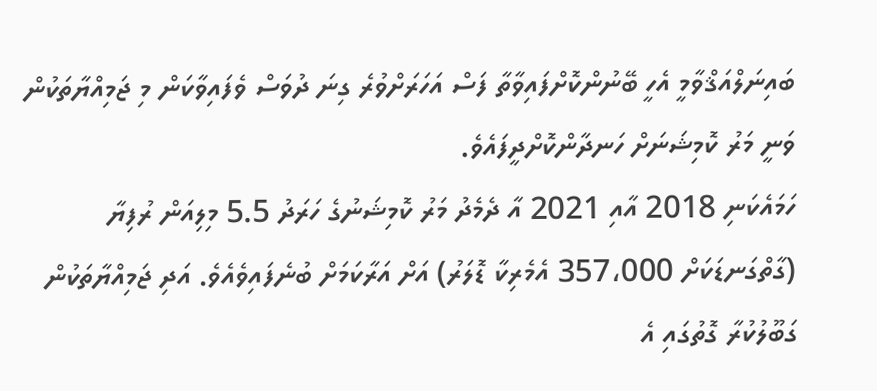ބައިނަލްއަޤްވާމީ އެހީ ބޭނުންކޮށްފައިވާތާ ފަސް އަހަރަށްވުރެ ގިނަ ދުވަސް ވެފައިވާކަން މި ޖަމިއްޔާތަކުން ވަނީ މަރު ކޮމިޝަނަށް ހަނދާންކޮށްދީފައެވެ.
ހަމައެކަނި 2018 އާއި 2021 އާ ދެމެދު މަރު ކޮމިޝަނުގެ ހަރަދު 5.5 މިލިއަން ރުފިޔާ (ގާތްގަނޑަކަށް 357،000 އެމެރިކާ ޑޮލަރު) އަށް އަރާކަމަށް ބުނެފައިވެއެވެ. އަދި ޖަމިއްޔާތަކުން ގަބޫލުކުރާ ގޮތުގައި އެ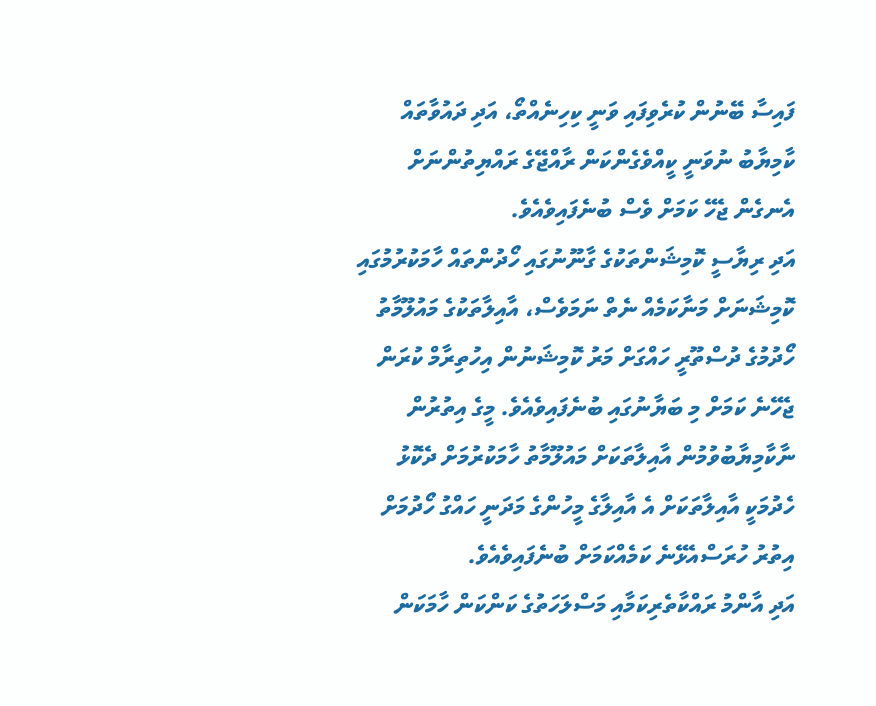ފައިސާ ބޭނުން ކުރެވިފައި ވަނީ ކިހިނެއްތޯ، އަދި ދައުވާތައް ކާމިޔާބު ނުވަނީ ކީއްވެގެންކަން ރާއްޖޭގެ ރައްޔިތުންނަށް އެނގެން ޖެހޭ ކަމަށް ވެސް ބުނެފައިވެއެވެ.
އަދި ރިޔާސީ ކޮމިޝަންތަކުގެ ގާނޫނުގައި ހޯދުންތައް ހާމަކުރުމުގައި ކޮމިޝަނަށް މަނާކަމެއް ނެތް ނަމަވެސް، އާއިލާތަކުގެ މައުލޫމާތު ހޯދުމުގެ ދުސްތޫރީ ހައްގަށް މަރު ކޮމިޝަނުން އިހުތިރާމް ކުރަން ޖެހޭނެ ކަމަށް މި ބަޔާނުގައި ބުނެފައިވެއެވެ. މީގެ އިތުރުން ނާކާމިޔާބުވުމުން އާއިލާތަކަށް މައުލޫމާތު ހާމަކުރުމަށް ދެކޮޅު ހެދުމަކީ އާއިލާތަކަށް އެ އާއިލާގެ މީހުންގެ މަދަނީ ހައްގު ހޯދުމަށް އިތުރު ހުރަސްއެޅޭނެ ކަމެއްކަމަށް ބުނެފައިވެއެވެ.
އަދި އާންމު ރައްކާތެރިކަމާއި މަސްލަހަތުގެ ކަންކަން ހާމަކަން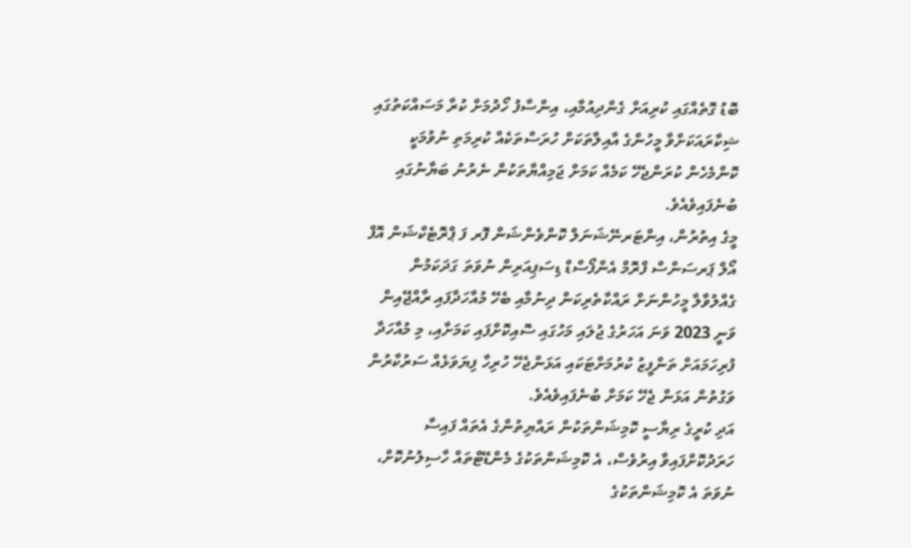ބޮޑު ގޮތެއްގައި ކުރިއަށް ގެންދިއުމާއި، އިންސާފު ހޯދުމަށް ކުރާ މަސައްކަތުގައި ޝިކާރައަކަށްވާ މީހުންގެ އާއިލާތަކަށް ހުރަސްތަކެއް ކުރިމަތި ނުވުމަކީ ކޮންމެހެން ކުރަންޖެހޭ ކަމެއް ކަމަށް ޖަމިއްޔާތަކުން ނެރުނު ބަޔާނުގައި ބުނެފައިވެއެވެ.
މީގެ އިތުރުން، އިންޓަރނޭޝަނަލް ކޮންވެންޝަން ފޮރ ފަ ޕްރޮޓެކްޝަން އޮފް އޯލް ޕަރސަންސް ފްރޮމް އެންފޯސްޑް ޑިސަޕިއަރިން ނުވަތަ ގަދަކަމުން ގެއްލުވާލާ މީހުންނަށް ރައްކާތެރިކަން ދިނުމާއި ބެހޭ މުއާހަދާފައި ރާއްޖޭއިން ވަނީ 2023 ވަނަ އަހަރުގެ ޖުލައި މަހުގައި ސޮއިކޮށްފައި ކަމަށާއި، މި މުއާހަދާ ފުރިހަމައަށް ތަންފީޒު ކުރުމަށްޓަކައި އަޅަންޖެހޭ ހުރިހާ ފިޔަވަޅެއް ސަރުކާރުން ވަގުތުން އަޅަން ޖެހޭ ކަމަށް ބުނެފައިވެއެވެ.
އަދި ކުރީގެ ރިޔާސީ ކޮމިޝަންތަކުން ރައްޔިތުންގެ އެތައް ފައިސާ ހަރަދުކޮށްފައިވާ އިރުވެސް، އެ ކޮމިޝަންތަކުގެ މެންޑޭޓްތައް ހާސިލުނުކޮށް، ނުވަތަ އެ ކޮމިޝަންތަކުގެ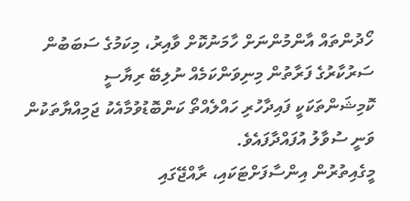ހޯދުންތައް އާންމުންނަށް ހާމަނުކޮށް ވާއިރު، މިކަމުގެ ސަބަބުން ސަރުކާރުގެ ފަރާތުން މިނިވަންކަމެއް ނުލިބޭ ރިޔާސީ ކޮމިޝަންތަކަކީ ފައިދާހުރި ހައްލެއްތޯ ކަންބޮޑުވުމާއެކު ޖަމިއްޔާތަކުން ވަނީ ސުވާލު އުފައްދާފައެވެ.
މީގެއިތުރުން އިންސާފަށްޓަކައި، ރާއްޖޭގައި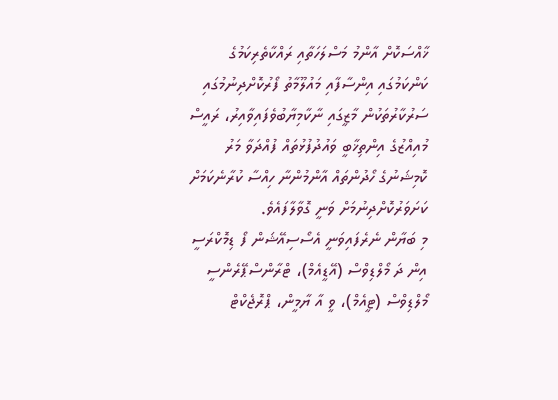ޚާއްސަކޮށް އާންމު މަސްލަހަތާއި ރައްކާތެރިކަމުގެ ކަންކަމުގައި އިންސާފާއި މައުލޫމާތު ފޯރުކޮށްދިނުމުގައި ސަރުކާރުތަކުން މާޒީގައި ނާކާމިޔާބުވެފައިވާއިރު، ރައީސް މުއިއްޒުގެ އިންތިޚާބީ ވައުދުފުޅުތައް ފުއްދަވާ މަރު ކޮމިޝަނުގެ ހޯދުންތައް އާންމުންނާ ހިއްސާ ކުރާނެކަމަށް ކަށަވަރުކޮށްދިނުމަށް ވަނީ ގޮވާލާފައެވެ.
މި ބަޔާން ނެރެފައިވަނީ އެސޯސިއޭޝަން ފޯ ޑިމޮކްރަސީ އިން ދަ މޯލްޑިވްސް (އޭޑީއެމް)، ޓްރާންސްޕޭރެންސީ މޯލްޑިވްސް (ޓީއެމް)، ވީ އާ ޔާމީން، ޕްރޮޖެކްޓް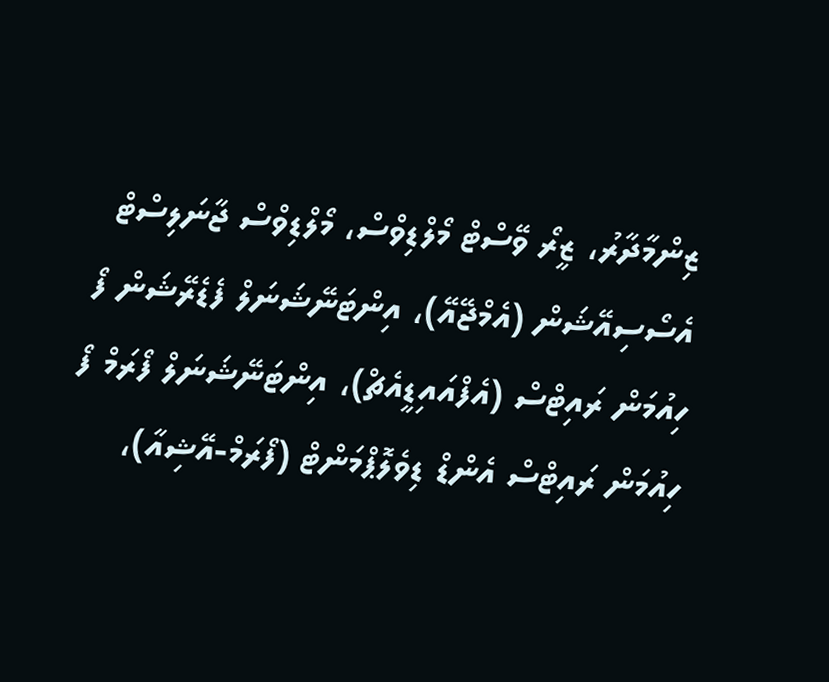ޒިންމާދާރު، ޒީރޯ ވޭސްޓް މޯލްޑިވްސް، މޯލްޑިވްސް ޖާނަލިސްޓް އެސޯސިއޭޝަން (އެމްޖޭއޭ)، އިންޓަނޭޝަނަލް ފެޑެރޭޝަން ފޯ ހިއުމަން ރައިޓްސް (އެފްއައިޑީއެޗް)، އިންޓަނޭޝަނަލް ފޯރަމް ފޯ ހިއުމަން ރައިޓްސް އެންޑް ޑިވެލޮޕްމަންޓް (ފޯރަމް-އޭޝިއާ)،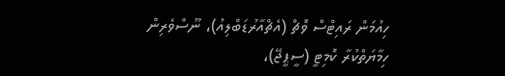ހިއުމަން ރައިޓްސް ވޮޗް (އެޗްއާރުޑަބްލިއު)، ނޫސްވެރިން ހިމާޔަތްކުރާ ކޮމިޓީ (ސީޕީޖޭ)،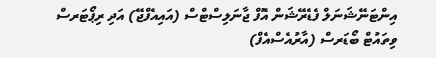އިންޓަނޭޝަނަލް ފެޑެރޭޝަން އޮފް ޖާނަލިސްޓްސް (އައިއެފްޖޭ) އަދި ރިޕޯޓަރސް ވިތައުޓް ބޯޑަރސް (އާރުއެސްއެފް)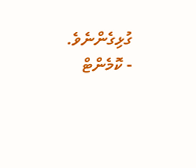ގުޅިގެންނެވެ.
- ކޮމެންޓް